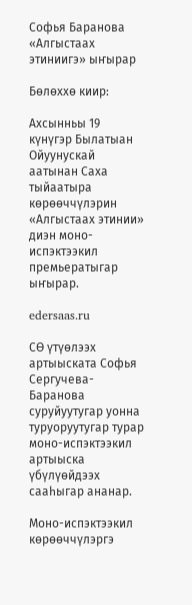Софья Баранова «Алгыстаах этиниигэ» ыҥырар

Бөлөххө киир:

Ахсынньы 19 күнүгэр Былатыан Ойуунускай аатынан Саха тыйаатыра көрөөччүлэрин «Алгыстаах этинии» диэн моно-испэктээкил премьератыгар ыҥырар.

edersaas.ru

СӨ үтүөлээх артыыската Софья Сергучева-Баранова суруйуутугар уонна туруоруутугар турар моно-испэктээкил артыыска үбүлүөйдээх сааһыгар ананар.

Моно-испэктээкил көрөөччүлэргэ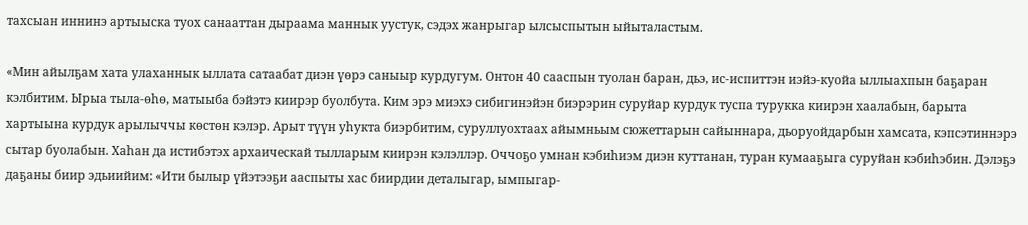тахсыан иннинэ артыыска туох санааттан дыраама маннык уустук, сэдэх жанрыгар ылсыспытын ыйыталастым.

«Мин айылҕам хата улаханнык ыллата сатаабат диэн үөрэ саныыр курдугум. Онтон 40 сааспын туолан баран, дьэ, ис-испиттэн иэйэ-куойа ыллыахпын баҕаран кэлбитим. Ырыа тыла-өһө, матыыба бэйэтэ киирэр буолбута. Ким эрэ миэхэ сибигинэйэн биэрэрин суруйар курдук туспа турукка киирэн хаалабын, барыта хартыына курдук арылыччы көстөн кэлэр. Арыт түүн уһукта биэрбитим, суруллуохтаах айымньым сюжеттарын сайыннара, дьоруойдарбын хамсата, кэпсэтиннэрэ сытар буолабын. Хаһан да истибэтэх архаическай тылларым киирэн кэлэллэр. Оччоҕо умнан кэбиһиэм диэн куттанан, туран кумааҕыга суруйан кэбиһэбин. Дэлэҕэ даҕаны биир эдьиийим: «Ити былыр үйэтээҕи ааспыты хас биирдии деталыгар, ымпыгар-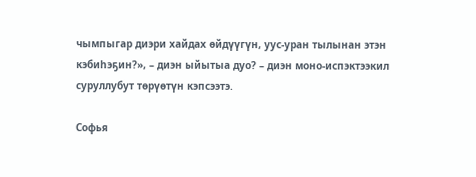чымпыгар диэри хайдах өйдүүгүн, уус-уран тылынан этэн кэбиһэҕин?», – диэн ыйытыа дуо? – диэн моно-испэктээкил суруллубут төрүөтүн кэпсээтэ.

Софья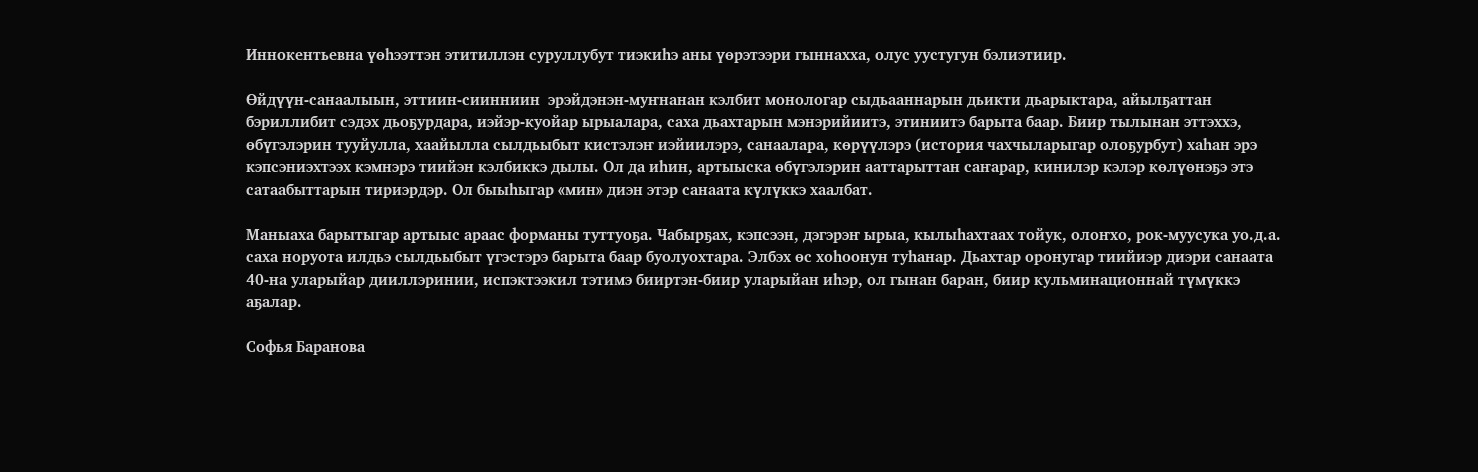Иннокентьевна үөһээттэн этитиллэн суруллубут тиэкиһэ аны үөрэтээри гыннахха, олус уустугун бэлиэтиир.

Өйдүүн-санаалыын, эттиин-сиинниин  эрэйдэнэн-муҥнанан кэлбит монологар сыдьааннарын дьикти дьарыктара, айылҕаттан бэриллибит сэдэх дьоҕурдара, иэйэр-куойар ырыалара, саха дьахтарын мэнэрийиитэ, этиниитэ барыта баар. Биир тылынан эттэххэ, өбүгэлэрин тууйулла, хаайылла сылдьыбыт кистэлэҥ иэйиилэрэ, санаалара, көрүүлэрэ (история чахчыларыгар олоҕурбут) хаһан эрэ кэпсэниэхтээх кэмнэрэ тиийэн кэлбиккэ дылы. Ол да иһин, артыыска өбүгэлэрин ааттарыттан саҥарар, кинилэр кэлэр көлүөнэҕэ этэ сатаабыттарын тириэрдэр. Ол быыһыгар «мин» диэн этэр санаата күлүккэ хаалбат.

Маныаха барытыгар артыыс араас форманы туттуоҕа. Чабырҕах, кэпсээн, дэгэрэҥ ырыа, кылыһахтаах тойук, олоҥхо, рок-муусука уо.д.а. саха норуота илдьэ сылдьыбыт үгэстэрэ барыта баар буолуохтара. Элбэх өс хоһоонун туһанар. Дьахтар оронугар тиийиэр диэри санаата 40-на уларыйар дииллэринии, испэктээкил тэтимэ бииртэн-биир уларыйан иһэр, ол гынан баран, биир кульминационнай түмүккэ аҕалар.

Софья Баранова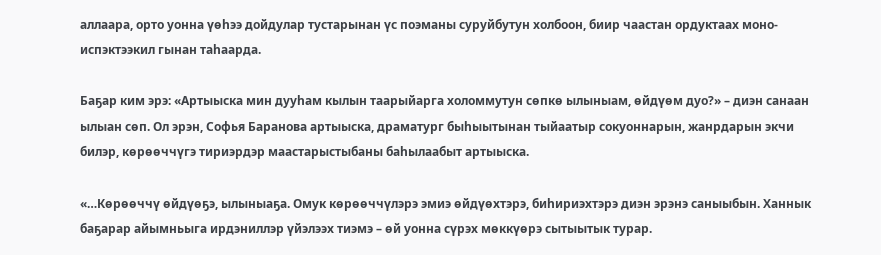аллаара, орто уонна үөһээ дойдулар тустарынан үс поэманы суруйбутун холбоон, биир чаастан ордуктаах моно-испэктээкил гынан таһаарда.

Баҕар ким эрэ: «Артыыска мин дууһам кылын таарыйарга холоммутун сөпкө ылыныам, өйдүөм дуо?» – диэн санаан ылыан сөп. Ол эрэн, Софья Баранова артыыска, драматург быһыытынан тыйаатыр сокуоннарын, жанрдарын экчи билэр, көрөөччүгэ тириэрдэр маастарыстыбаны баһылаабыт артыыска.

«…Көрөөччү өйдүөҕэ, ылыныаҕа. Омук көрөөччүлэрэ эмиэ өйдүөхтэрэ, биһириэхтэрэ диэн эрэнэ саныыбын. Ханнык баҕарар айымньыга ирдэниллэр үйэлээх тиэмэ – өй уонна сүрэх мөккүөрэ сытыытык турар.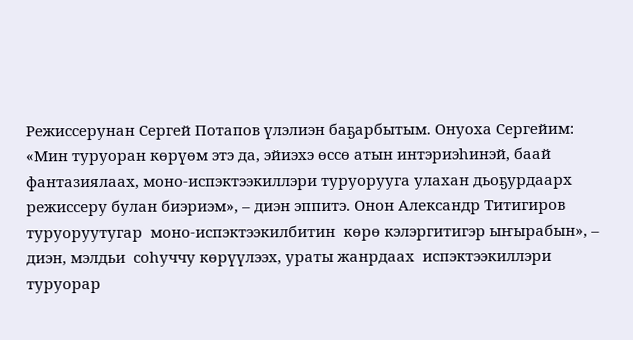Режиссерунан Сергей Потапов үлэлиэн баҕарбытым. Онуоха Сергейим: «Мин туруоран көрүөм этэ да, эйиэхэ өссө атын интэриэһинэй, баай фантазиялаах, моно-испэктээкиллэри туруорууга улахан дьоҕурдаарх режиссеру булан биэриэм», – диэн эппитэ. Онон Александр Титигиров туруоруутугар  моно-испэктээкилбитин  көрө кэлэргитигэр ыҥырабын», – диэн, мэлдьи  соһуччу көрүүлээх, ураты жанрдаах  испэктээкиллэри туруорар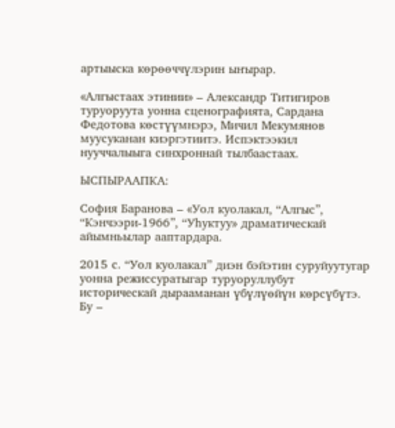артыыска көрөөччүлэрин ыҥырар.

«Алгыстаах этинии» – Александр Титигиров туруоруута уонна сценографията, Сардана Федотова көстүүмнэрэ, Мичил Мекумянов муусуканан киэргэтиитэ. Испэктээкил нууччалыыга синхроннай тылбаастаах.

ЫСПЫРААПКА:

София Баранова – «Уол куолакал, “Алгыс”, “Кэнчээри-1966”, “Уһуктуу» драматическай айымньылар ааптардара.

2015 с. “Уол куолакал” диэн бэйэтин суруйуутугар уонна режиссуратыгар туруоруллубут историческай дырааманан үбүлүөйүн көрсүбүтэ. Бу –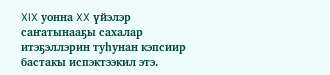XIX уонна XX үйэлэр саҥатынааҕы сахалар итэҕэллэрин туһунан кэпсиир бастакы испэктээкил этэ.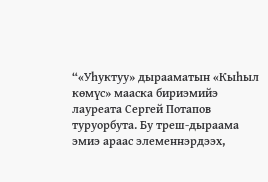“«Уһуктуу» дырааматын «Кыһыл көмүс» мааска бириэмийэ лауреата Сергей Потапов туруорбута. Бу треш-дыраама эмиэ араас элеменнэрдээх,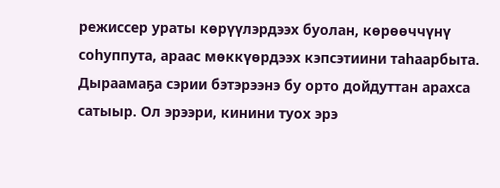режиссер ураты көрүүлэрдээх буолан, көрөөччүнү соһуппута, араас мөккүөрдээх кэпсэтиини таһаарбыта.  Дыраамаҕа сэрии бэтэрээнэ бу орто дойдуттан арахса сатыыр. Ол эрээри, кинини туох эрэ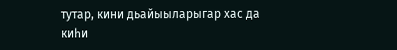тутар, кини дьайыыларыгар хас да киһи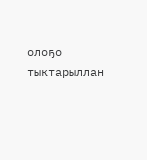олоҕо тыктарыллан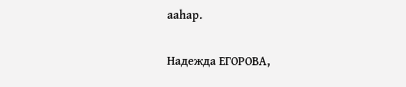ааһар.

Надежда ЕГОРОВА,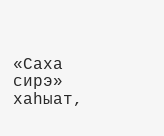«Саха сирэ» хаһыат,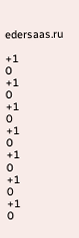edersaas.ru

+1
0
+1
0
+1
0
+1
0
+1
0
+1
0
+1
0